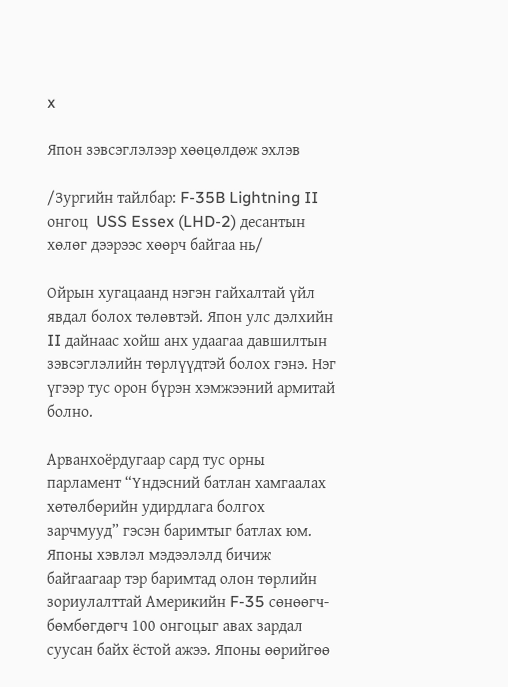x

Япон зэвсэглэлээр хөөцөлдөж эхлэв

/Зургийн тайлбар: F-35B Lightning II онгоц  USS Essex (LHD-2) десантын хөлөг дээрээс хөөрч байгаа нь/

Ойрын хугацаанд нэгэн гайхалтай үйл явдал болох төлөвтэй. Япон улс дэлхийн II дайнаас хойш анх удаагаа давшилтын зэвсэглэлийн төрлүүдтэй болох гэнэ. Нэг үгээр тус орон бүрэн хэмжээний армитай болно.

Арванхоёрдугаар сард тус орны парламент “Үндэсний батлан хамгаалах хөтөлбөрийн удирдлага болгох зарчмууд” гэсэн баримтыг батлах юм. Японы хэвлэл мэдээлэлд бичиж байгаагаар тэр баримтад олон төрлийн зориулалттай Америкийн F-35 сөнөөгч-бөмбөгдөгч 100 онгоцыг авах зардал суусан байх ёстой ажээ. Японы өөрийгөө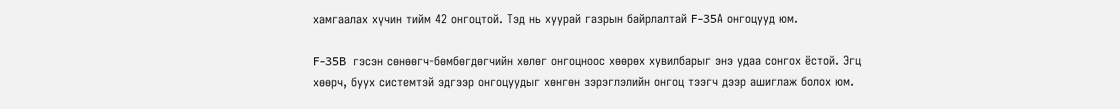хамгаалах хүчин тийм 42 онгоцтой. Тэд нь хуурай газрын байрлалтай F-35А онгоцууд юм.

F-35B  гэсэн сөнөөгч-бөмбөгдөгчийн хөлөг онгоцноос хөөрөх хувилбарыг энэ удаа сонгох ёстой. Эгц хөөрч, буух системтэй эдгээр онгоцуудыг хөнгөн зэрэглэлийн онгоц тээгч дээр ашиглаж болох юм.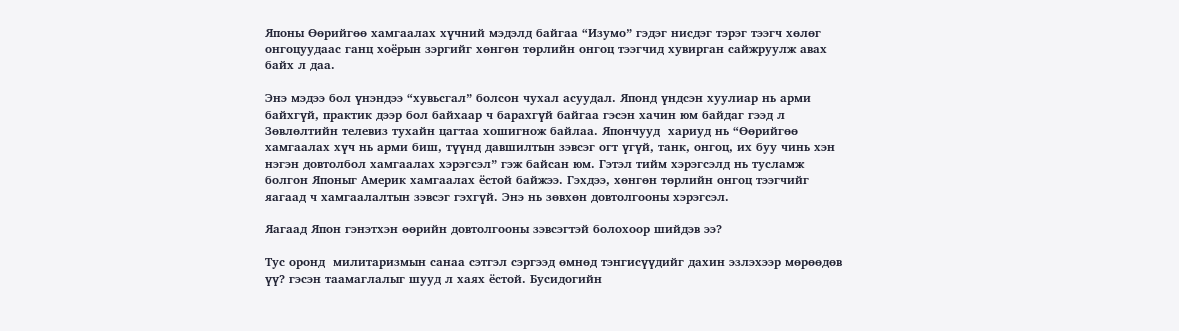Японы Өөрийгөө хамгаалах хүчний мэдэлд байгаа “Изумо” гэдэг нисдэг тэрэг тээгч хөлөг онгоцуудаас ганц хоёрын зэргийг хөнгөн төрлийн онгоц тээгчид хувирган сайжруулж авах байх л даа.

Энэ мэдээ бол үнэндээ “хувьсгал” болсон чухал асуудал. Японд үндсэн хуулиар нь арми байхгүй, практик дээр бол байхаар ч барахгүй байгаа гэсэн хачин юм байдаг гээд л Зөвлөлтийн телевиз тухайн цагтаа хошигнож байлаа. Япончууд  хариуд нь “Өөрийгөө хамгаалах хүч нь арми биш, түүнд давшилтын зэвсэг огт үгүй, танк, онгоц, их буу чинь хэн нэгэн довтолбол хамгаалах хэрэгсэл” гэж байсан юм. Гэтэл тийм хэрэгсэлд нь тусламж болгон Японыг Америк хамгаалах ёстой байжээ. Гэхдээ, хөнгөн төрлийн онгоц тээгчийг яагаад ч хамгаалалтын зэвсэг гэхгүй. Энэ нь зөвхөн довтолгооны хэрэгсэл.

Яагаад Япон гэнэтхэн өөрийн довтолгооны зэвсэгтэй болохоор шийдэв ээ?

Тус оронд  милитаризмын санаа сэтгэл сэргээд өмнөд тэнгисүүдийг дахин эзлэхээр мөрөөдөв үү? гэсэн таамаглалыг шууд л хаях ёстой. Бусидогийн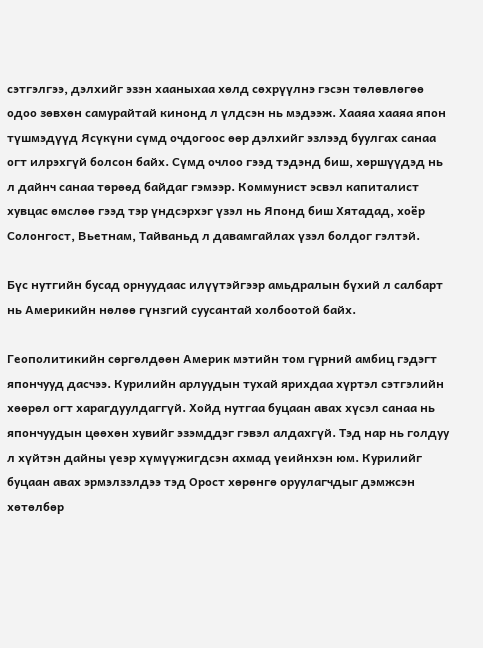сэтгэлгээ, дэлхийг эзэн хааныхаа хөлд сөхрүүлнэ гэсэн төлөвлөгөө одоо зөвхөн самурайтай кинонд л үлдсэн нь мэдээж. Хааяа хааяа япон түшмэдүүд Ясүкүни сүмд очдогоос өөр дэлхийг эзлээд буулгах санаа огт илрэхгүй болсон байх. Сүмд очлоо гээд тэдэнд биш, хөршүүдэд нь л дайнч санаа төрөөд байдаг гэмээр. Коммунист эсвэл капиталист хувцас өмслөө гээд тэр үндсэрхэг үзэл нь Японд биш Хятадад, хоёр Солонгост, Вьетнам, Тайваньд л давамгайлах үзэл болдог гэлтэй.

Бүс нутгийн бусад орнуудаас илүүтэйгээр амьдралын бүхий л салбарт нь Америкийн нөлөө гүнзгий суусантай холбоотой байх.

Геополитикийн сөргөлдөөн Америк мэтийн том гүрний амбиц гэдэгт япончууд дасчээ. Курилийн арлуудын тухай ярихдаа хүртэл сэтгэлийн хөөрөл огт харагдуулдаггүй. Хойд нутгаа буцаан авах хүсэл санаа нь япончуудын цөөхөн хувийг эзэмддэг гэвэл алдахгүй. Тэд нар нь голдуу л хүйтэн дайны үеэр хүмүүжигдсэн ахмад үеийнхэн юм. Курилийг буцаан авах эрмэлзэлдээ тэд Орост хөрөнгө оруулагчдыг дэмжсэн хөтөлбөр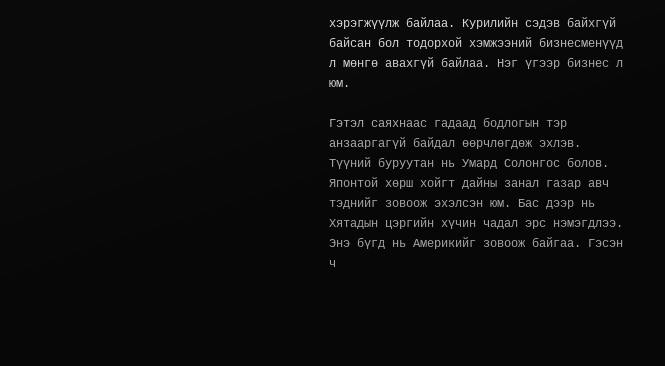хэрэгжүүлж байлаа. Курилийн сэдэв байхгүй байсан бол тодорхой хэмжээний бизнесменүүд л мөнгө авахгүй байлаа. Нэг үгээр бизнес л юм.

Гэтэл саяхнаас гадаад бодлогын тэр анзааргагүй байдал өөрчлөгдөж эхлэв. Түүний буруутан нь Умард Солонгос болов. Японтой хөрш хойгт дайны занал газар авч тэднийг зовоож эхэлсэн юм. Бас дээр нь Хятадын цэргийн хүчин чадал эрс нэмэгдлээ. Энэ бүгд нь Америкийг зовоож байгаа. Гэсэн ч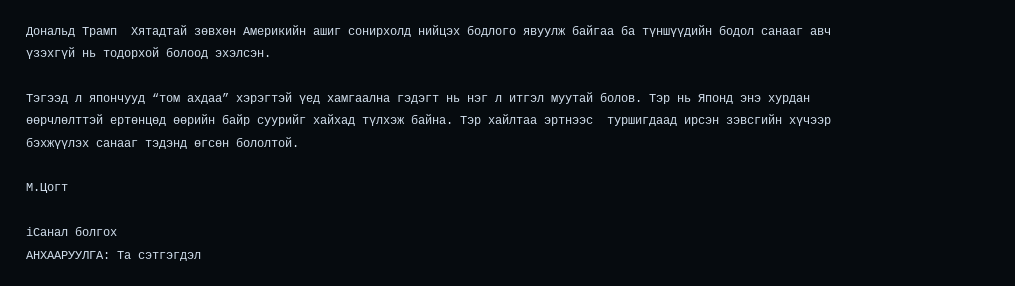Дональд Трамп  Хятадтай зөвхөн Америкийн ашиг сонирхолд нийцэх бодлого явуулж байгаа ба түншүүдийн бодол санааг авч үзэхгүй нь тодорхой болоод эхэлсэн.

Тэгээд л япончууд “том ахдаа” хэрэгтэй үед хамгаална гэдэгт нь нэг л итгэл муутай болов. Тэр нь Японд энэ хурдан өөрчлөлттэй ертөнцөд өөрийн байр суурийг хайхад түлхэж байна. Тэр хайлтаа эртнээс  туршигдаад ирсэн зэвсгийн хүчээр бэхжүүлэх санааг тэдэнд өгсөн бололтой.

М.Цогт

iСанал болгох
АНХААРУУЛГА: Та сэтгэгдэл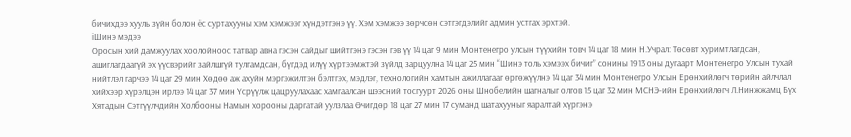бичихдээ хууль зүйн болон ёс суртахууны хэм хэмжээг хүндэтгэнэ үү. Хэм хэмжээ зөрчсөн сэтгэгдэлийг админ устгах эрхтэй.
iШинэ мэдээ
Оросын хий дамжуулах хоолойноос татвар авна гэсэн сайдыг шийтгэнэ гэсэн гэв үү 14 цаг 9 мин Монтенегро улсын түүхийн товч 14 цаг 18 мин Н.Учрал: Төсөвт хуримтлагдсан, ашиглагдаагүй эх үүсвэрийг зайлшгүй тулгамдсан, бүгдэд илүү хүртээмжтэй зүйлд зарцуулна 14 цаг 25 мин “Шинэ толь хэмээх бичиг” сонины 1913 оны дугаарт Монтенегро Улсын тухай нийтлэл гарчээ 14 цаг 29 мин Хөдөө аж ахуйн мэргэжилтэн бэлтгэх, мэдлэг, технологийн хамтын ажиллагааг өргөжүүлнэ 14 цаг 34 мин Монтенегро Улсын Ерөнхийлөгч төрийн айлчлал хийхээр хүрэлцэн ирлээ 14 цаг 37 мин Үсрүүлж цацруулахаас хамгаалсан шээсний тосгуурт 2026 оны Шнобелийн шагналыг олгов 15 цаг 32 мин МСНЭ-ийн Ерөнхийлөгч Л.Нинжжамц Бүх Хятадын Сэтгүүлчдийн Холбооны Намын хорооны даргатай уулзлаа Өчигдөр 18 цаг 27 мин 17 суманд шатахууныг яаралтай хүргэнэ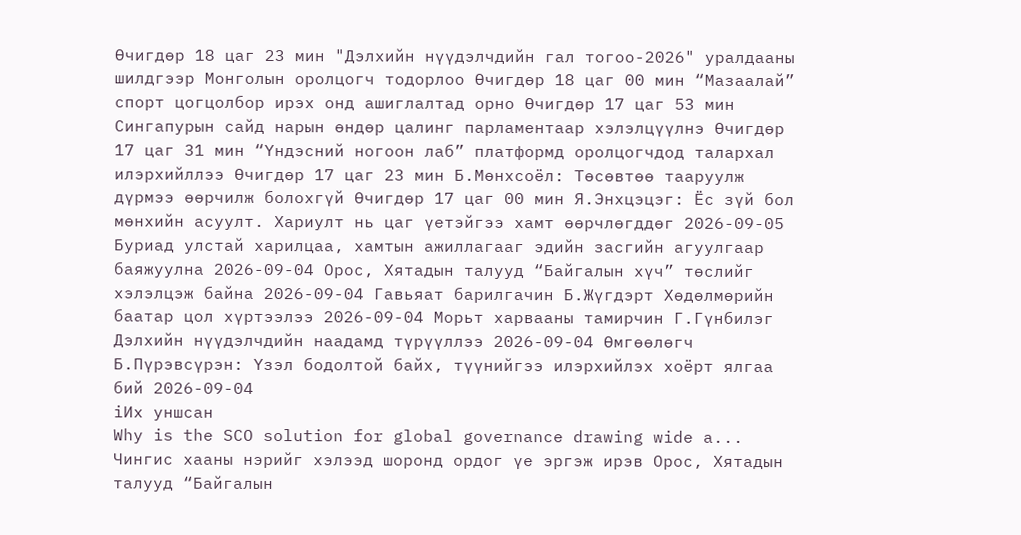Өчигдөр 18 цаг 23 мин "Дэлхийн нүүдэлчдийн гал тогоо-2026" уралдааны шилдгээр Монголын оролцогч тодорлоо Өчигдөр 18 цаг 00 мин “Мазаалай” спорт цогцолбор ирэх онд ашиглалтад орно Өчигдөр 17 цаг 53 мин Сингапурын сайд нарын өндөр цалинг парламентаар хэлэлцүүлнэ Өчигдөр 17 цаг 31 мин “Үндэсний ногоон лаб” платформд оролцогчдод талархал илэрхийллээ Өчигдөр 17 цаг 23 мин Б.Мөнхсоёл: Төсөвтөө тааруулж дүрмээ өөрчилж болохгүй Өчигдөр 17 цаг 00 мин Я.Энхцэцэг: Ёс зүй бол мөнхийн асуулт. Хариулт нь цаг үетэйгээ хамт өөрчлөгддөг 2026-09-05 Буриад улстай харилцаа, хамтын ажиллагааг эдийн засгийн агуулгаар баяжуулна 2026-09-04 Орос, Хятадын талууд “Байгалын хүч” төслийг хэлэлцэж байна 2026-09-04 Гавьяат барилгачин Б.Жүгдэрт Хөдөлмөрийн баатар цол хүртээлээ 2026-09-04 Морьт харвааны тамирчин Г.Гүнбилэг Дэлхийн нүүдэлчдийн наадамд түрүүллээ 2026-09-04 Өмгөөлөгч Б.Пүрэвсүрэн: Үзэл бодолтой байх, түүнийгээ илэрхийлэх хоёрт ялгаа бий 2026-09-04
iИх уншсан
Why is the SCO solution for global governance drawing wide a... Чингис хааны нэрийг хэлээд шоронд ордог үе эргэж ирэв Орос, Хятадын талууд “Байгалын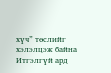хүч” төслийг хэлэлцэж байна Итгэлгүй ард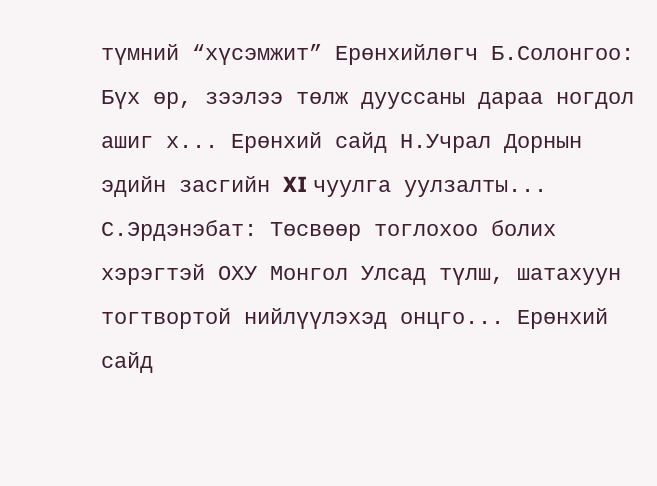түмний “хүсэмжит” Ерөнхийлөгч Б.Солонгоо: Бүх өр, зээлээ төлж дууссаны дараа ногдол ашиг х... Ерөнхий сайд Н.Учрал Дорнын эдийн засгийн XI чуулга уулзалты... С.Эрдэнэбат: Төсвөөр тоглохоо болих хэрэгтэй ОХУ Монгол Улсад түлш, шатахуун тогтвортой нийлүүлэхэд онцго... Ерөнхий сайд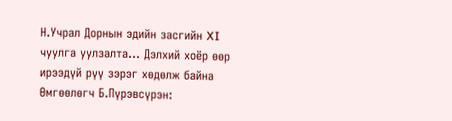Н.Учрал Дорнын эдийн засгийн XI чуулга уулзалта... Дэлхий хоёр өөр ирээдүй рүү зэрэг хөдөлж байна Өмгөөлөгч Б.Пүрэвсүрэн: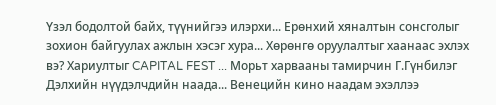Үзэл бодолтой байх, түүнийгээ илэрхи... Ерөнхий хяналтын сонсголыг зохион байгуулах ажлын хэсэг хура... Хөрөнгө оруулалтыг хаанаас эхлэх вэ? Хариултыг CAPITAL FEST ... Морьт харвааны тамирчин Г.Гүнбилэг Дэлхийн нүүдэлчдийн наада... Венецийн кино наадам эхэллээ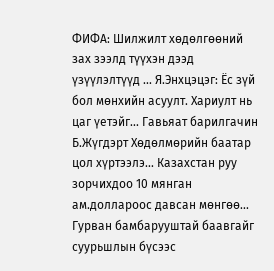ФИФА: Шилжилт хөдөлгөөний зах зээлд түүхэн дээд үзүүлэлтүүд ... Я.Энхцэцэг: Ёс зүй бол мөнхийн асуулт. Хариулт нь цаг үетэйг... Гавьяат барилгачин Б.Жүгдэрт Хөдөлмөрийн баатар цол хүртээлэ... Казахстан руу зорчихдоо 10 мянган ам.доллароос давсан мөнгөө... Гурван бамбарууштай баавгайг суурьшлын бүсээс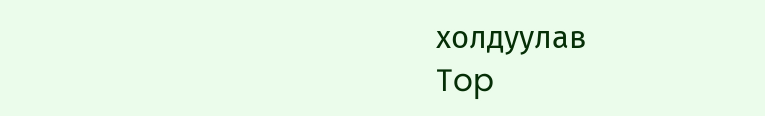холдуулав
Top